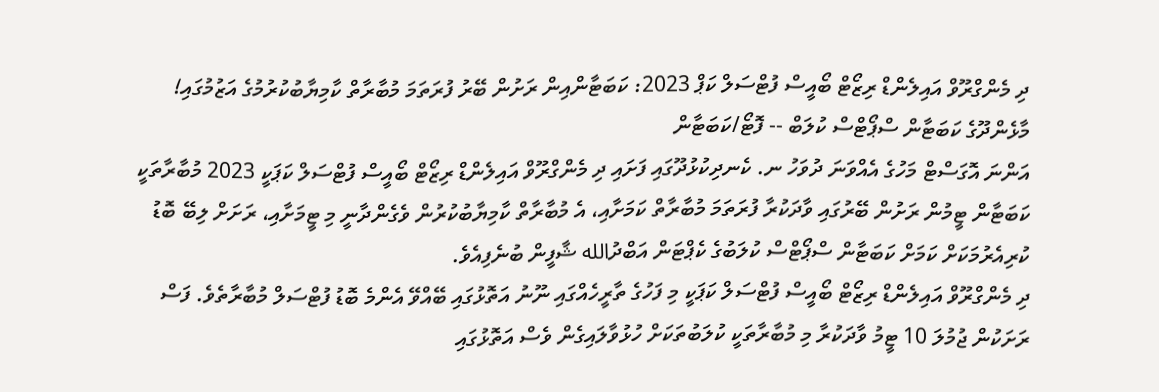ދި މެންގްރޫވް އައިލެންޑް ރިޒޯޓް ބޯއީސް ފުޓްސަލް ކަޕް 2023: ކަބަޓާންއިން ރަށުން ބޭރު ފުރަތަމަ މުބާރާތް ކާމިޔާބުކުރުމުގެ އަޒުމުގައި!
މާޅެންދޫގެ ކަބަޓާން ސްޕޯޓްސް ކުލަބް -- ފޮޓޯ/ކަބަޓާން
އަންނަ އޮގަސްޓް މަހުގެ އެއްވަނަ ދުވަހު ނ. ކެނދިކުޅުދޫގައި ފަށައި ދި މެންގްރޫވް އައިލެންޑް ރިޒޯޓް ބޯއީސް ފުޓްސަލް ކަޕަކީ 2023 މުބާރާތަކީ ކަބަޓާން ޓީމުން ރަށުން ބޭރުގައި ވާދަކުރާ ފުރަތަމަ މުބާރާތް ކަމަށާއި، އެ މުބާރާތް ކާމިޔާބުކުރުން ވެގެންދާނީ މި ޓީމަށާއި، ރަށަށް ލިބޭ ބޮޑު ކުރިއެރުމަކަށް ކަމަށް ކަބަޓާން ސްޕޯޓްސް ކުލަބުގެ ކެޕްޓަން އަބްދުالله ޝާފީން ބުނެފިއެވެ.
ދި މެންގްރޫވް އައިލެންޑް ރިޒޯޓް ބޯއީސް ފުޓްސަލް ކަޕަކީ މި ފަހުގެ ތާރީހެއްގައި ނޫނު އަތޮޅުގައި ބޭއްވޭ އެންމެ ބޮޑު ފުޓްސަލް މުބާރާތެވެ. ފަސް ރަށަކުން ޖުމުލަ 10 ޓީމު ވާދަކުރާ މި މުބާރާތަކީ ކުލަބުތަކަށް ހުޅުވާލައިގެން ވެސް އަތޮޅުގައި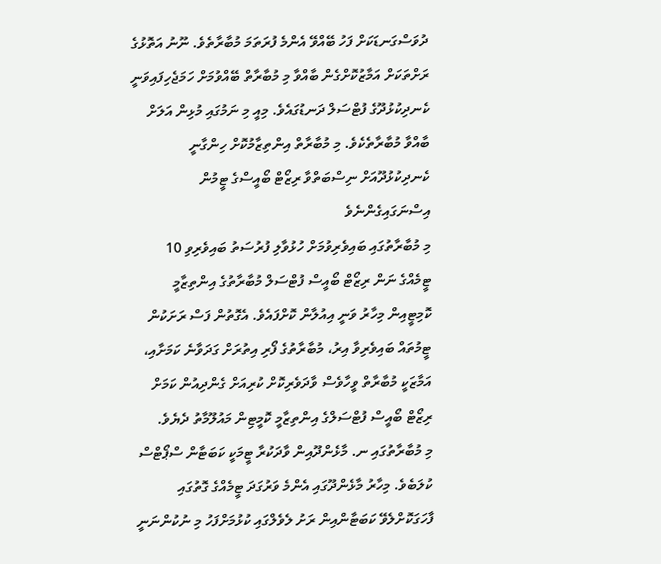ދުވަސްގަނޑަކަށް ފަހު ބޭއްވޭ އެންމެ ފުރަތަމަ މުބާރާތެވެ. ނޫނު އަތޮޅުގެ ރަށްތަކަށް އަމާޒުކޮށްގެން ބާއްވާ މި މުބާރާތް ބޭއްވުމަށް ހަމަޖެހިފައިވަނީ ކެނދިކުޅުދޫގެ ފުޓްސަލް ދަނޑުގައެވެ. މިއީ މި ނަމުގައި މުޅިން އަލަށް ބާއްވާ މުބާރާތެކެވެ. މި މުބާރާތް އިންތިޒާމުކޮށް ހިންގާނީ ކެނދިކުޅުދޫއަށް ނިސްބަތްވާ ރިޒޯޓް ބޯއީސްގެ ޓީމުން އިސްނަގައިގެންނެވެ
މި މުބާރާތުގައި ބައިވެރިވުމަށް ހުޅުވާލި ފުރުސަތު ބައިވެރިވި 10 ޓީމެއްގެ ނަން ރިޒޯޓް ބޯއީސް ފުޓްސަލް މުބާރާތުގެ އިންތިޒާމީ ކޮމިޓީއިން މިހާރު ވަނީ އިއުލާން ކޮށްފައެވެ. އެގޮތުން ފަސް ރަށަކުން ޓީމުތައް ބައިވެރިވާ އިރު، މުބާރާތުގެ ފޯރި އިތުރަށް ގަދަވާނެ ކަމަށާއި، އަމާޒަކީ މުބާރާތް ވީހާވެސް ވާދަވެރިކޮށް ކުރިއަށް ގެންދިއުން ކަމަށް ރިޒޯޓް ބޯއީސް ފުޓްސަލްގެ އިންތިޒާމީ ކޮމީޓިން މައުލޫމާތު ދެޔެވެ.
މި މުބާރާތުގައި ނ. މާޅެންދޫއިން ވާދަކުރާ ޓީމަކީ ކަބަޓާން ސްޕޯޓްސް ކުލަބެވެ. މިހާރު މާޅެންދޫގައި އެންމެ ވަރުގަދަ ޓީމެއްގެ ގޮތުގައި ފާހަގަކޮށްލެވޭ ކަބަޓާންއިން ރަށު ލެވެލްގައި ކުޅުމަށްފަހު މި ނުކުންނަނީ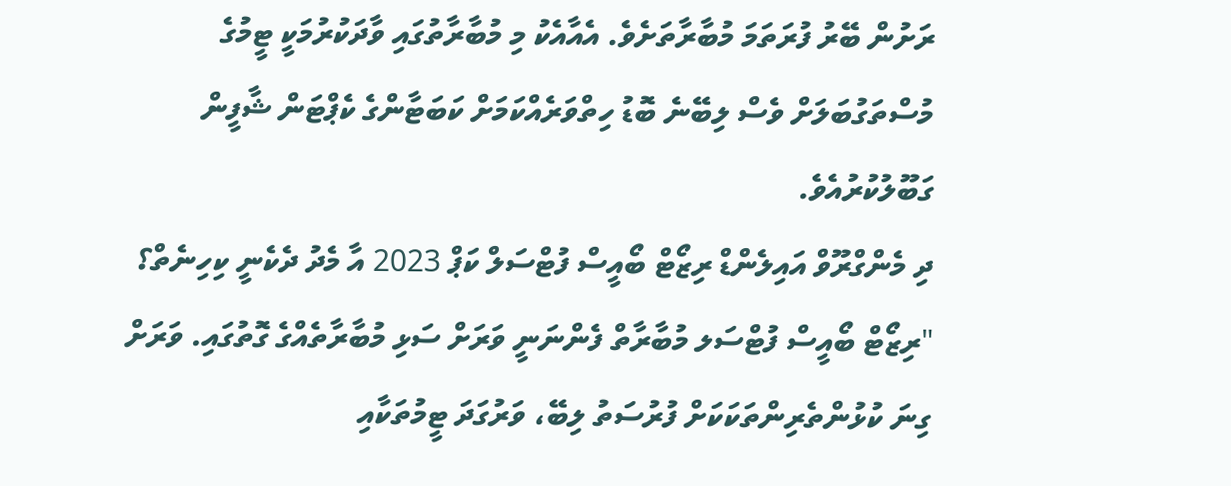ރަށުން ބޭރު ފުރަތަމަ މުބާރާތަށެވެ. އެއާއެކު މި މުބާރާތުގައި ވާދަކުރުމަކީ ޓީމުގެ މުސްތަގުބަލަށް ވެސް ލިބޭނެ ބޮޑު ހިތްވަރެއްކަމަށް ކަބަޓާންގެ ކެޕްޓަން ޝާފީން ގަބޫލުކުރުއެވެ.
ދި މެންގްރޫވް އައިލެންޑް ރިޒޯޓް ބޯއީސް ފުޓްސަލް ކަޕް 2023 އާ މެދު ދެކެނީ ކިހިނެތް؟
"ރިޒޯޓް ބޯއީސް ފުޓްސަލ މުބާރާތް ފެންނަނީ ވަރަށް ސަޅި މުބާރާތެއްގެ ގޮތުގައި. ވަރަށް ގިނަ ކުޅުންތެރިންތަކަކަށް ފުރުސަތު ލިބޭ، ވަރުގަދަ ޓީމުތަކާއި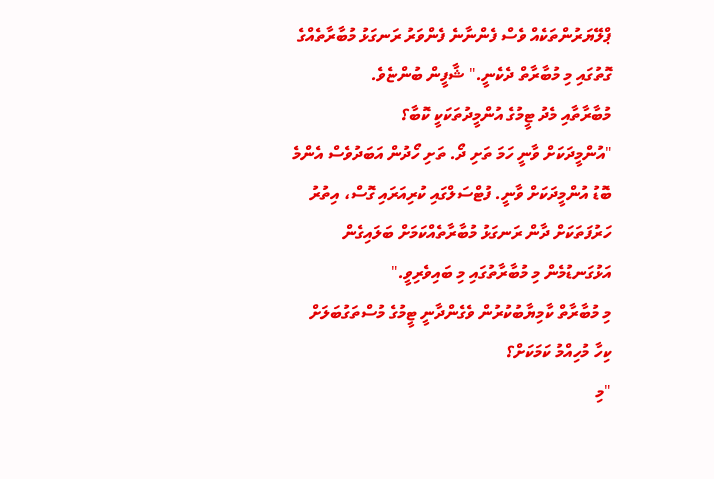ޕްލޭޔަރުންތަކެއް ވެސް ފެންނާނެ ފެންވަރު ރަނގަޅު މުބާރާތެއްގެ ގޮތުގައި މި މުބާރާތް ދެކެނީ." ޝާފީން ބުންޏެވެ.
މުބާރާތާއި މެދު ޓީމުގެ އުންމީދުތަކަކީ ކޮބާ؟
"އުންމީދަކަށް ވާނީ ހަމަ ތަށި ދޯ. ތަށި ހޯދުން އަބަދުވެސް އެންމެ ބޮޑު އުންމީދަކަށް ވާނީ. ފުޓްސަލްގައި ކުރިއަރައި ގޮސް، އިތުރު ހަރުފަތަކަށް ދާން ރަނގަޅު މުބާރާތެއްކަމަށް ބަލައިގެން އަޅުގަނޑުމެން މި މުބާރާތުގައި މި ބައިވެރިވީ."
މި މުބާރާތް ކާމިޔާބުކުރުން ވެގެންދާނީ ޓީމުގެ މުސްތަގުބަލަށް ކިހާ މުހިއްމު ކަމަކަށް؟
"މި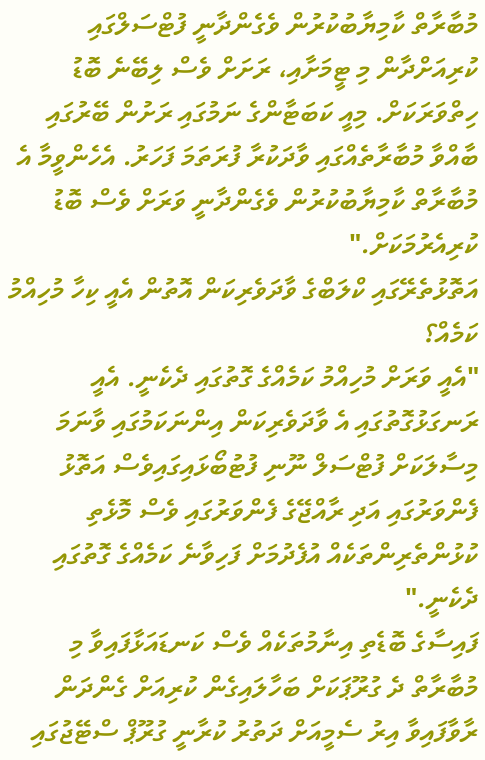މުބާރާތް ކާމިޔާބުކުރުން ވެގެންދާނީ ފުޓްސަލްގައި ކުރިއަށްދާން މި ޓީމަށާއި، ރަށަށް ވެސް ލިބޭނެ ބޮޑު ހިތްވަރަކަށް. މިއީ ކަބަޓާންގެ ނަމުގައި ރަށުން ބޭރުގައި ބާއްވާ މުބާރާތެއްގައި ވާދަކުރާ ފުރަތަމަ ފަހަރު. އެހެންވީމާ އެ މުބާރާތް ކާމިޔާބުކުރުން ވެގެންދާނީ ވަރަށް ވެސް ބޮޑު ކުރިއެރުމަކަށް."
އަތޮޅުތެރޭގައި ކްލަބްގެ ވާދަވެރިކަން އޮތުން އެއީ ކިހާ މުހިއްމު ކަމެއް؟
"އެއީ ވަރަށް މުހިއްމު ކަމެއްގެ ގޮތުގައި ދެކެނީ. އެއީ ރަނގަޅުގޮތުގައި އެ ވާދަވެރިކަން އިންނަކަމުގައި ވާނަމަ މިސާލަކަށް ފުޓްސަލް ނޫނި ފުޓުބޯޅައިގައިވެސް އަތޮޅު ފެންވަރުގައި އަދި ރާއްޖޭގެ ފެންވަރުގައި ވެސް މޮޅެތި ކުޅުންތެރިންތަކެއް އުފެދުމަށް ފަހިވާނެ ކަމެއްގެ ގޮތުގައި ދެކެނީ."
ފައިސާގެ ބޮޑެތި އިނާމުތަކެއް ވެސް ކަނޑައަޅާފައިވާ މި މުބާރާތް ދެ ގުރޫޕަކަށް ބަހާލައިގެން ކުރިއަށް ގެންދަން ރާވާފައިވާ އިރު ސެމީއަށް ދަތުރު ކުރާނީ ގުރޫޕް ސްޓޭޖުގައި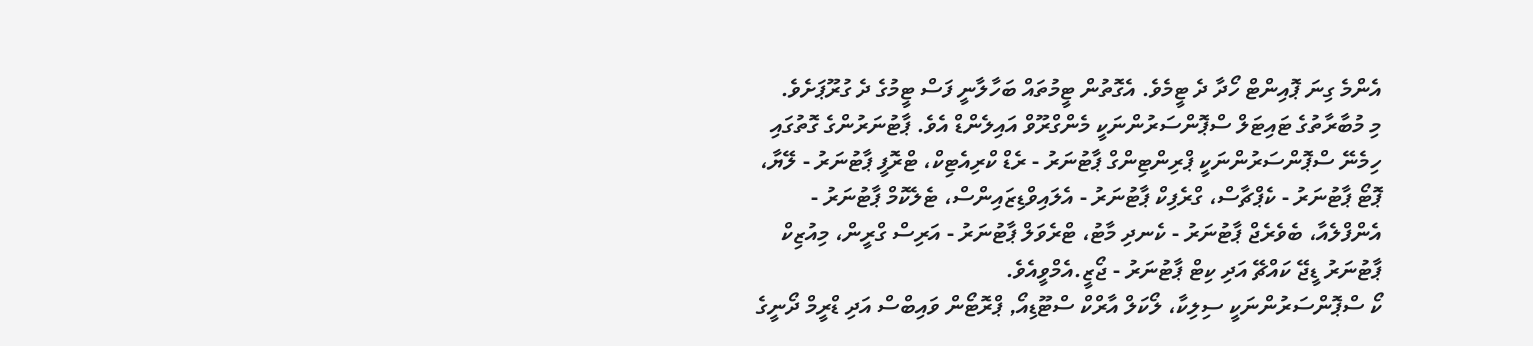އެންމެ ގިނަ ޕޮއިންޓް ހޯދާ ދެ ޓީމެވެ. އެގޮތުން ޓީމުތައް ބަހާލާނީ ފަސް ޓީމުގެ ދެ ގުރޫޕަށެވެ.
މި މުބާރާތުގެ ޓައިޓަލް ސްޕޮންސަރުންނަކީ މެންގްރޫވް އައިލެންޑް އެވެ. ޕާޓުނަރުންގެ ގޮތުގައި ހިމެނޭ ސްޕޮންސަރުންނަކީ ޕްރިންޓިންގް ޕާޓުނަރު - ރެޑް ކްރިއެޓިކް، ޓްރޮފީ ޕާޓުނަރު - ލޭޔާ، ޕޮޓޯ ޕާޓުނަރު - ކެޕްޗާސް، ގްރެފިކް ޕާޓުނަރު - އެލައިވްޑިޒައިންސް، ޓެލެކޮމް ޕާޓުނަރު - އެންފްލެއާ، ބެވެރެޖް ޕާޓުނަރު - ކެނދި މާޓު، ޓްރެވަލް ޕާޓުނަރު - އަރިސް ގްރީން، މިއުޒިކް ޕާޓުނަރު ޑީޖޭ ކައްޗޭ އަދި ކިޓް ޕާޓުނަރު - ޖޯޒީ.އެމްވީއެވެ.
ކޯ ސްޕޮންސަރުންނަކީ ސިލިކާ، ލޯކަލް އާރްކް ސްޓޫޑިއޯ, ޕްރޮޓޯން ވައިބްސް އަދި ޑްރީމް ދޯނީގެ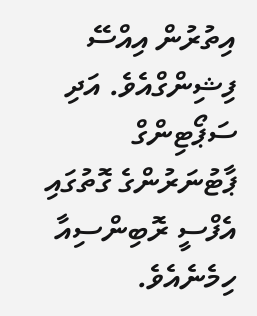އިތުރުން އިއްސޭ ފިޝިންގްއެވެ. އަދި ސަޕޯޓިންގް ޕާޓުނަރުންގެ ގޮތުގައި އެފްސީ ރޮބިންސިއާ ހިމެނެއެވެ.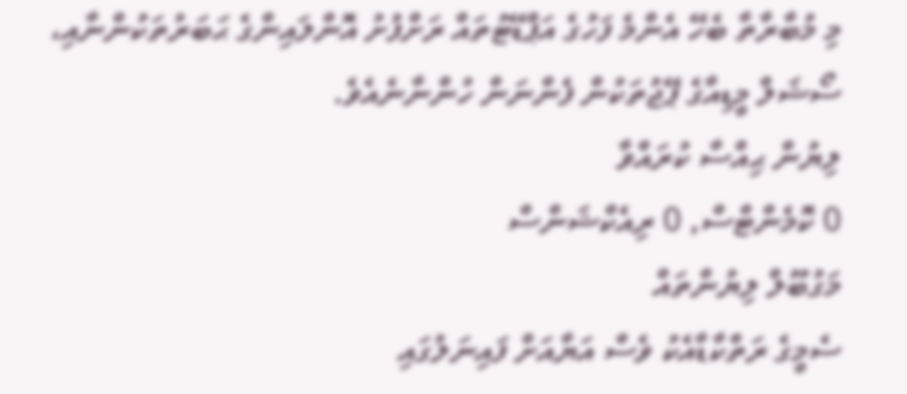މި މުބާރާތާ ބެހޭ އެންމެ ފަހުގެ އަޕްޑޭޓުތައް ރަށްފުށު އޮންލައިންގެ ޙަބަރުތަކުންނާއި، ސޯޝަލް މީޑިއާގެ ޕޭޖުތަކުން ފެންނަން ހުންނާނެއެވެ.
ލިޔުން ޙިއްސާ ކުރައްވާ
0 ކޮމެންޓްސް, 0 ރިއެކްޝަންސް
މަގުބޫލް ލިޔުންތައް
ސެމީގެ ރަތްކާޑާއެކު ވެސް އަޔާއަށް ފައިނަލުގައި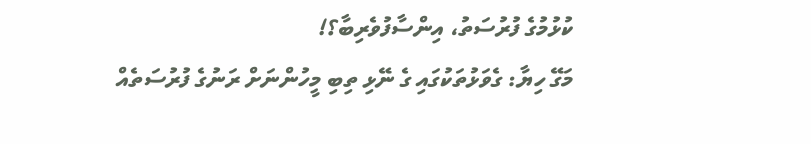ކުޅުމުގެ ފުރުސަތު، އިންސާފުވެރިބާ؟!
މަގޭ ހިޔާ: ގެވަޅުތަކުގައި ގެ ނޭޅި ތިބި މީހުންނަށް ރަނުގެ ފުރުސަތެއް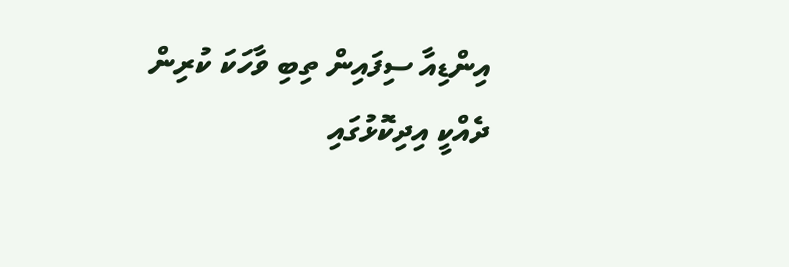އިންޑިއާ ސިފައިން ތިބި ވާހަކަ ކުރިން ދެއްކީ އިދިކޮޅުގައި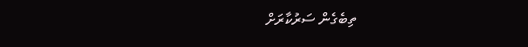ތިބެގެން ސަރުކާރަށް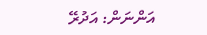އަންނަން: އަދުރޭ